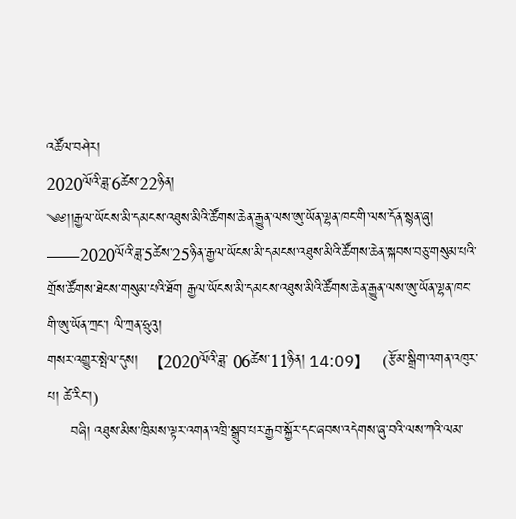འཚོལ་བཤེར།
2020ལོའི་ཟླ་6ཚེས་22ཉིན།
༄༅།།རྒྱལ་ཡོངས་མི་དམངས་འཐུས་མིའི་ཚོགས་ཆེན་རྒྱུན་ལས་ཨུ་ཡོན་ལྷན་ཁང་གི་ལས་དོན་སྙན་ཞུ།
——2020ལོའི་ཟླ་5ཚེས་25ཉིན་རྒྱལ་ཡོངས་མི་དམངས་འཐུས་མིའི་ཚོགས་ཆེན་སྐབས་བཅུ་གསུམ་པའི་གྲོས་ཚོགས་ཐེངས་གསུམ་པའི་ཐོག རྒྱལ་ཡོངས་མི་དམངས་འཐུས་མིའི་ཚོགས་ཆེན་རྒྱུན་ལས་ཨུ་ཡོན་ལྷན་ཁང་གི་ཨུ་ཡོན་ཀྲང་། ལི་ཀྲན་ཧྲུའུ།
གསར་འགྱུར་སྤེལ་དུས།  【2020ལོའི་ཟླ་ 06ཚེས་11ཉིན། 14:09】   (རྩོམ་སྒྲིག་འགན་འཁུར་པ། ཚེ་རིང་།)
     བཞི། འཐུས་མིས་ཁྲིམས་ལྟར་འགན་འཁྲི་སྒྲུབ་པར་རྒྱབ་སྐྱོར་དང་ཞབས་འདེགས་ཞུ་བའི་ལས་ཀའི་ལམ་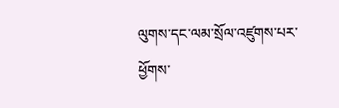ལུགས་དང་ལམ་སྲོལ་འཛུགས་པར་ཕྱོགས་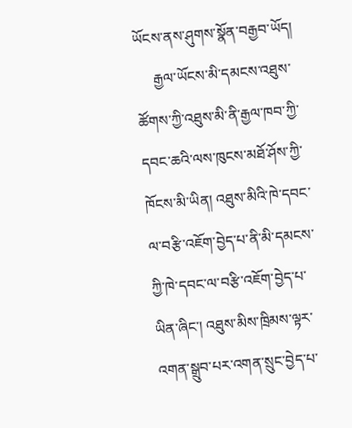ཡོངས་ནས་ཤུགས་སྣོན་བརྒྱབ་ཡོད།
     རྒྱལ་ཡོངས་མི་དམངས་འཐུས་ཚོགས་ཀྱི་འཐུས་མི་ནི་རྒྱལ་ཁབ་ཀྱི་དབང་ཆའི་ལས་ཁུངས་མཐོ་ཤོས་ཀྱི་ཁོངས་མི་ཡིན། འཐུས་མིའི་ཁེ་དབང་ལ་བརྩི་འཇོག་བྱེད་པ་ནི་མི་དམངས་ཀྱི་ཁེ་དབང་ལ་བརྩི་འཇོག་བྱེད་པ་ཡིན་ཞིང་། འཐུས་མིས་ཁྲིམས་ལྟར་འགན་སྒྲུབ་པར་འགན་སྲུང་བྱེད་པ་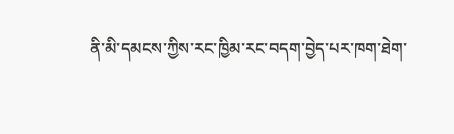ནི་མི་དམངས་ཀྱིས་རང་ཁྱིམ་རང་བདག་བྱེད་པར་ཁག་ཐེག་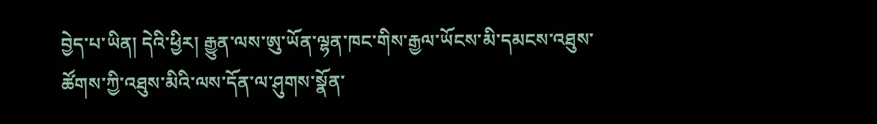བྱེད་པ་ཡིན། དེའི་ཕྱིར། རྒྱུན་ལས་ཨུ་ཡོན་ལྷན་ཁང་གིས་རྒྱལ་ཡོངས་མི་དམངས་འཐུས་ཚོགས་ཀྱི་འཐུས་མིའི་ལས་དོན་ལ་ཤུགས་སྣོན་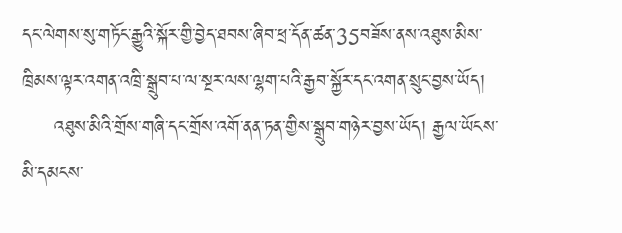དང་ལེགས་སུ་གཏོང་རྒྱུའི་སྐོར་གྱི་བྱེད་ཐབས་ཞིབ་ཕྲ་དོན་ཚན་35བཟོས་ནས་འཐུས་མིས་ཁྲིམས་ལྟར་འགན་འཁྲི་སྒྲུབ་པ་ལ་སྔར་ལས་ལྷག་པའི་རྒྱབ་སྐྱོར་དང་འགན་སྲུང་བྱས་ཡོད།
     འཐུས་མིའི་གྲོས་གཞི་དང་གྲོས་འགོ་ནན་ཏན་གྱིས་སྒྲུབ་གཉེར་བྱས་ཡོད། རྒྱལ་ཡོངས་མི་དམངས་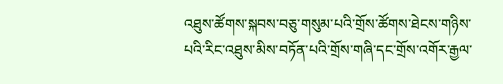འཐུས་ཚོགས་སྐབས་བཅུ་གསུམ་པའི་གྲོས་ཚོགས་ཐེངས་གཉིས་པའི་རིང་འཐུས་མིས་བཏོན་པའི་གྲོས་གཞི་དང་གྲོས་འགོར་རྒྱལ་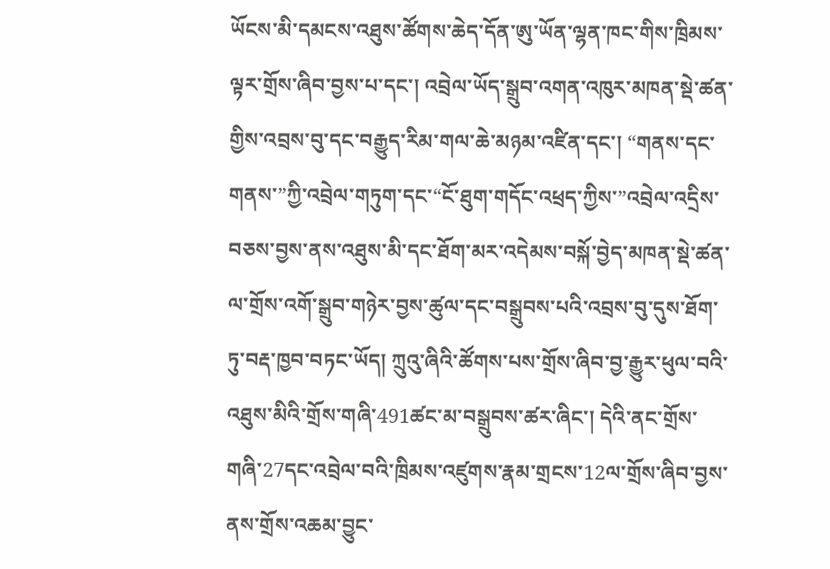ཡོངས་མི་དམངས་འཐུས་ཚོགས་ཆེད་དོན་ཨུ་ཡོན་ལྷན་ཁང་གིས་ཁྲིམས་ལྟར་གྲོས་ཞིབ་བྱས་པ་དང་། འབྲེལ་ཡོད་སྒྲུབ་འགན་འཁུར་མཁན་སྡེ་ཚན་གྱིས་འབྲས་བུ་དང་བརྒྱུད་རིམ་གལ་ཆེ་མཉམ་འཛིན་དང་། “གནས་དང་གནས་”ཀྱི་འབྲེལ་གཏུག་དང་“ངོ་ཐུག་གདོང་འཕྲད་ཀྱིས་”འབྲེལ་འདྲིས་བཅས་བྱས་ནས་འཐུས་མི་དང་ཐོག་མར་འདེམས་བསྐོ་བྱེད་མཁན་སྡེ་ཚན་ལ་གྲོས་འགོ་སྒྲུབ་གཉེར་བྱས་ཚུལ་དང་བསྒྲུབས་པའི་འབྲས་བུ་དུས་ཐོག་ཏུ་བརྡ་ཁྱབ་བཏང་ཡོད། ཀྲུའུ་ཞིའི་ཚོགས་པས་གྲོས་ཞིབ་བྱ་རྒྱུར་ཕུལ་བའི་འཐུས་མིའི་གྲོས་གཞི་491ཚང་མ་བསྒྲུབས་ཚར་ཞིང་། དེའི་ནང་གྲོས་གཞི་27དང་འབྲེལ་བའི་ཁྲིམས་འཛུགས་རྣམ་གྲངས་12ལ་གྲོས་ཞིབ་བྱས་ནས་གྲོས་འཆམ་བྱུང་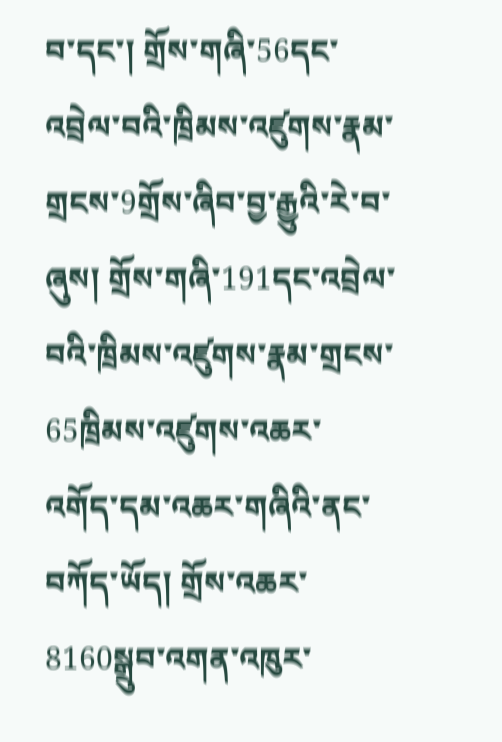བ་དང་། གྲོས་གཞི་56དང་འབྲེལ་བའི་ཁྲིམས་འཛུགས་རྣམ་གྲངས་9གྲོས་ཞིབ་བྱ་རྒྱུའི་རེ་བ་ཞུས། གྲོས་གཞི་191དང་འབྲེལ་བའི་ཁྲིམས་འཛུགས་རྣམ་གྲངས་65ཁྲིམས་འཛུགས་འཆར་འགོད་དམ་འཆར་གཞིའི་ནང་བཀོད་ཡོད། གྲོས་འཆར་8160སྒྲུབ་འགན་འཁུར་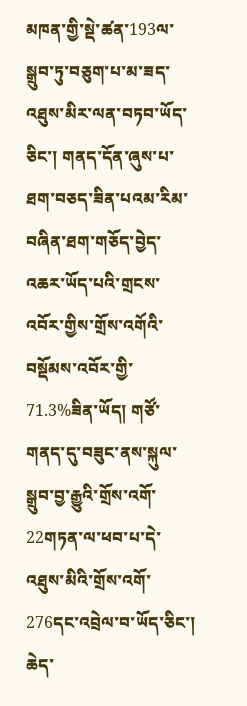མཁན་གྱི་སྡེ་ཚན་193ལ་སྒྲུབ་ཏུ་བཅུག་པ་མ་ཟད་འཐུས་མིར་ལན་བཏབ་ཡོད་ཅིང་། གནད་དོན་ཞུས་པ་ཐག་བཅད་ཟིན་པའམ་རིམ་བཞིན་ཐག་གཅོད་བྱེད་འཆར་ཡོད་པའི་གྲངས་འབོར་གྱིས་གྲོས་འགོའི་བསྡོམས་འབོར་གྱི་71.3%ཟིན་ཡོད། གཙོ་གནད་དུ་བཟུང་ནས་སྐུལ་སྒྲུབ་བྱ་རྒྱུའི་གྲོས་འགོ་22གཏན་ལ་ཕབ་པ་དེ་འཐུས་མིའི་གྲོས་འགོ་276དང་འབྲེལ་བ་ཡོད་ཅིང་། ཆེད་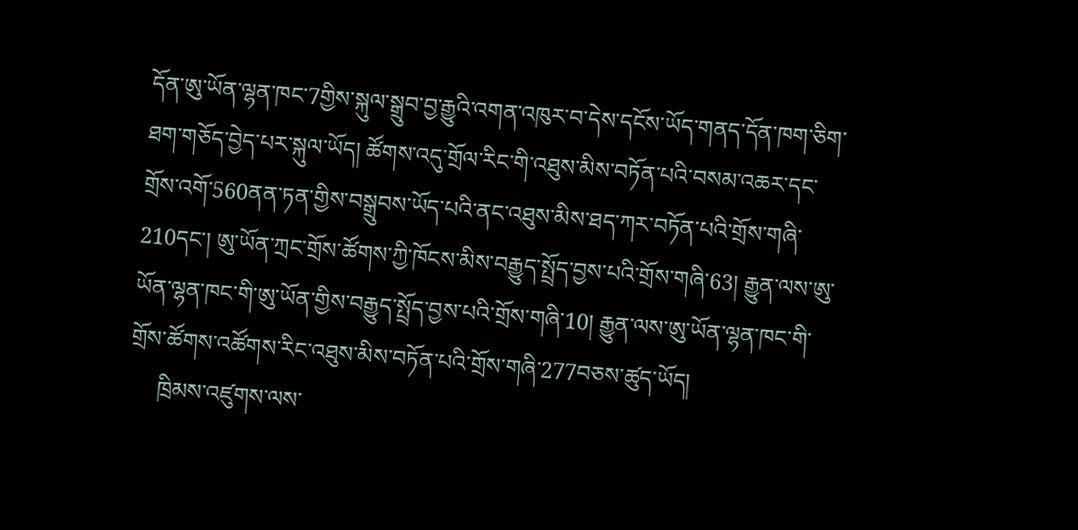དོན་ཨུ་ཡོན་ལྷན་ཁང་7གྱིས་སྐུལ་སྒྲུབ་བྱ་རྒྱུའི་འགན་འཁུར་བ་དེས་དངོས་ཡོད་གནད་དོན་ཁག་ཅིག་ཐག་གཅོད་བྱེད་པར་སྐུལ་ཡོད། ཚོགས་འདུ་གྲོལ་རིང་གི་འཐུས་མིས་བཏོན་པའི་བསམ་འཆར་དང་གྲོས་འགོ་560ནན་ཏན་གྱིས་བསྒྲུབས་ཡོད་པའི་ནང་འཐུས་མིས་ཐད་ཀར་བཏོན་པའི་གྲོས་གཞི་210དང་། ཨུ་ཡོན་ཀྲང་གྲོས་ཚོགས་ཀྱི་ཁོངས་མིས་བརྒྱུད་སྤྲོད་བྱས་པའི་གྲོས་གཞི་63། རྒྱུན་ལས་ཨུ་ཡོན་ལྷན་ཁང་གི་ཨུ་ཡོན་གྱིས་བརྒྱུད་སྤྲོད་བྱས་པའི་གྲོས་གཞི་10། རྒྱུན་ལས་ཨུ་ཡོན་ལྷན་ཁང་གི་གྲོས་ཚོགས་འཚོགས་རིང་འཐུས་མིས་བཏོན་པའི་གྲོས་གཞི་277བཅས་ཚུད་ཡོད།
     ཁྲིམས་འཛུགས་ལས་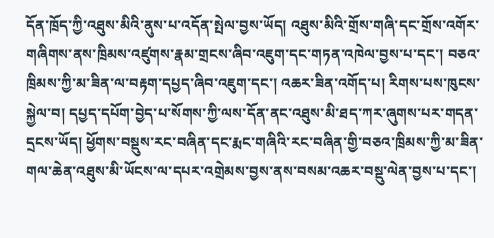དོན་ཁྲོད་ཀྱི་འཐུས་མིའི་ནུས་པ་འདོན་སྤེལ་བྱས་ཡོད། འཐུས་མིའི་གྲོས་གཞི་དང་གྲོས་འགོར་གཞིགས་ནས་ཁྲིམས་འཛུགས་རྣམ་གྲངས་ཞིབ་འཇུག་དང་གཏན་འཁེལ་བྱས་པ་དང་། བཅའ་ཁྲིམས་ཀྱི་མ་ཟིན་ལ་བརྟག་དཔྱད་ཞིབ་འཇུག་དང་། འཆར་ཟིན་འགོད་པ། རིགས་པས་ཁུངས་སྐྱེལ་བ། དཔྱད་དཔོག་བྱེད་པ་སོགས་ཀྱི་ལས་དོན་ནང་འཐུས་མི་ཐད་ཀར་ཞུགས་པར་གདན་དྲངས་ཡོད། ཕྱོགས་བསྡུས་རང་བཞིན་དང་རྨང་གཞིའི་རང་བཞིན་གྱི་བཅའ་ཁྲིམས་ཀྱི་མ་ཟིན་གལ་ཆེན་འཐུས་མི་ཡོངས་ལ་དཔར་འགྲེམས་བྱས་ནས་བསམ་འཆར་བསྡུ་ལེན་བྱས་པ་དང་།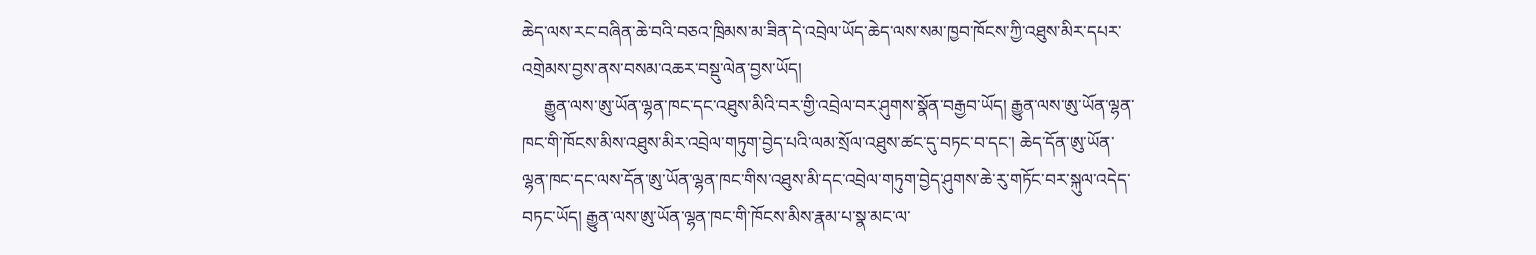ཆེད་ལས་རང་བཞིན་ཆེ་བའི་བཅའ་ཁྲིམས་མ་ཟིན་དེ་འབྲེལ་ཡོད་ཆེད་ལས་སམ་ཁྱབ་ཁོངས་ཀྱི་འཐུས་མིར་དཔར་འགྲེམས་བྱས་ནས་བསམ་འཆར་བསྡུ་ལེན་བྱས་ཡོད།
     རྒྱུན་ལས་ཨུ་ཡོན་ལྷན་ཁང་དང་འཐུས་མིའི་བར་གྱི་འབྲེལ་བར་ཤུགས་སྣོན་བརྒྱབ་ཡོད། རྒྱུན་ལས་ཨུ་ཡོན་ལྷན་ཁང་གི་ཁོངས་མིས་འཐུས་མིར་འབྲེལ་གཏུག་བྱེད་པའི་ལམ་སྲོལ་འཐུས་ཚང་དུ་བཏང་བ་དང་། ཆེད་དོན་ཨུ་ཡོན་ལྷན་ཁང་དང་ལས་དོན་ཨུ་ཡོན་ལྷན་ཁང་གིས་འཐུས་མི་དང་འབྲེལ་གཏུག་བྱེད་ཤུགས་ཆེ་རུ་གཏོང་བར་སྐུལ་འདེད་བཏང་ཡོད། རྒྱུན་ལས་ཨུ་ཡོན་ལྷན་ཁང་གི་ཁོངས་མིས་རྣམ་པ་སྣ་མང་ལ་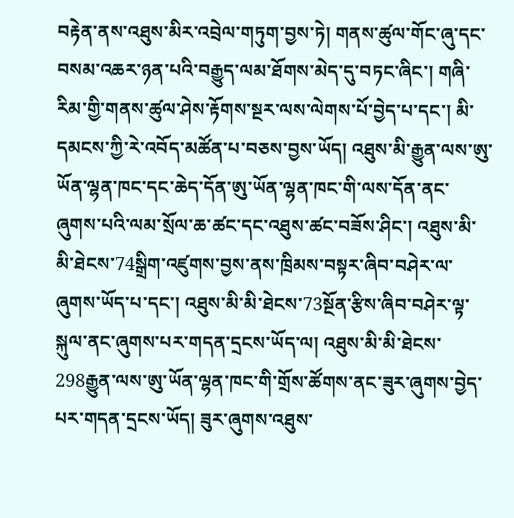བརྟེན་ནས་འཐུས་མིར་འབྲེལ་གཏུག་བྱས་ཏེ། གནས་ཚུལ་གོང་ཞུ་དང་བསམ་འཆར་ཉན་པའི་བརྒྱུད་ལམ་ཐོགས་མེད་དུ་བཏང་ཞིང་། གཞི་རིམ་གྱི་གནས་ཚུལ་ཤེས་རྟོགས་སྔར་ལས་ལེགས་པོ་བྱེད་པ་དང་། མི་དམངས་ཀྱི་རེ་འབོད་མཚོན་པ་བཅས་བྱས་ཡོད། འཐུས་མི་རྒྱུན་ལས་ཨུ་ཡོན་ལྷན་ཁང་དང་ཆེད་དོན་ཨུ་ཡོན་ལྷན་ཁང་གི་ལས་དོན་ནང་ཞུགས་པའི་ལམ་སྲོལ་ཆ་ཚང་དང་འཐུས་ཚང་བཟོས་ཤིང་། འཐུས་མི་མི་ཐེངས་74སྒྲིག་འཛུགས་བྱས་ནས་ཁྲིམས་བསྟར་ཞིབ་བཤེར་ལ་ཞུགས་ཡོད་པ་དང་། འཐུས་མི་མི་ཐེངས་73སྔོན་རྩིས་ཞིབ་བཤེར་ལྟ་སྐུལ་ནང་ཞུགས་པར་གདན་དྲངས་ཡོད་ལ། འཐུས་མི་མི་ཐེངས་298རྒྱུན་ལས་ཨུ་ཡོན་ལྷན་ཁང་གི་གྲོས་ཚོགས་ནང་ཟུར་ཞུགས་བྱེད་པར་གདན་དྲངས་ཡོད། ཟུར་ཞུགས་འཐུས་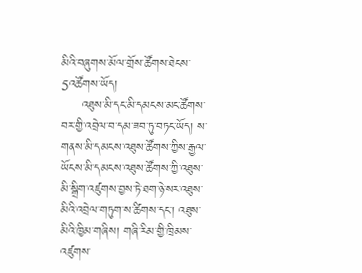མིའི་བཞུགས་མོལ་གྲོས་ཚོགས་ཐེངས་5འཚོགས་ཡོད།
     འཐུས་མི་དང་མི་དམངས་མང་ཚོགས་བར་གྱི་འབྲེལ་བ་དམ་ཟབ་ཏུ་བཏང་ཡོད། ས་གནས་མི་དམངས་འཐུས་ཚོགས་ཀྱིས་རྒྱལ་ཡོངས་མི་དམངས་འཐུས་ཚོགས་ཀྱི་འཐུས་མི་སྒྲིག་འཛུགས་བྱས་ཏེ་ཐག་ཉེ་སར་འཐུས་མིའི་འབྲེལ་གཏུག་ས་ཚིགས་དང་། འཐུས་མིའི་ཁྱིམ་གཞིས། གཞི་རིམ་གྱི་ཁྲིམས་འཛུགས་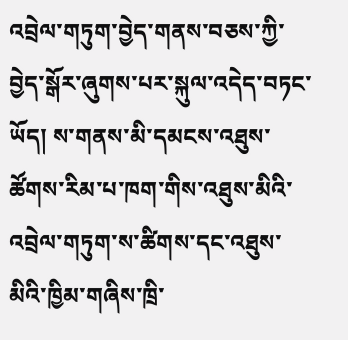འབྲེལ་གཏུག་བྱེད་གནས་བཅས་ཀྱི་བྱེད་སྒོར་ཞུགས་པར་སྐུལ་འདེད་བཏང་ཡོད། ས་གནས་མི་དམངས་འཐུས་ཚོགས་རིམ་པ་ཁག་གིས་འཐུས་མིའི་འབྲེལ་གཏུག་ས་ཚིགས་དང་འཐུས་མིའི་ཁྱིམ་གཞིས་ཁྲི་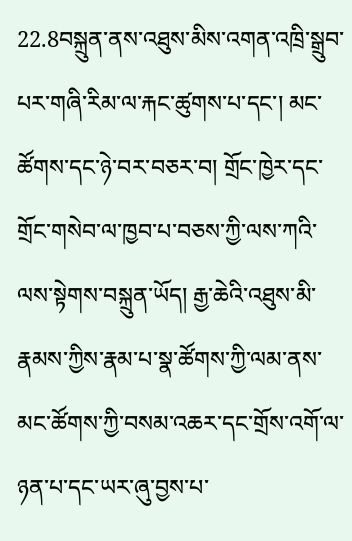22.8བསྐྲུན་ནས་འཐུས་མིས་འགན་འཁྲི་སྒྲུབ་པར་གཞི་རིམ་ལ་རྐང་ཚུགས་པ་དང་། མང་ཚོགས་དང་ཉེ་བར་བཅར་བ། གྲོང་ཁྱེར་དང་གྲོང་གསེབ་ལ་ཁྱབ་པ་བཅས་ཀྱི་ལས་ཀའི་ལས་སྟེགས་བསྐྲུན་ཡོད། རྒྱ་ཆེའི་འཐུས་མི་རྣམས་ཀྱིས་རྣམ་པ་སྣ་ཚོགས་ཀྱི་ལམ་ནས་མང་ཚོགས་ཀྱི་བསམ་འཆར་དང་གྲོས་འགོ་ལ་ཉན་པ་དང་ཡར་ཞུ་བྱས་པ་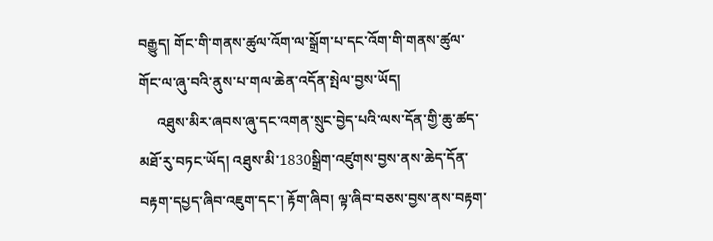བརྒྱུད། གོང་གི་གནས་ཚུལ་འོག་ལ་སྒྲོག་པ་དང་འོག་གི་གནས་ཚུལ་གོང་ལ་ཞུ་བའི་ནུས་པ་གལ་ཆེན་འདོན་སྤེལ་བྱས་ཡོད།
     འཐུས་མིར་ཞབས་ཞུ་དང་འགན་སྲུང་བྱེད་པའི་ལས་དོན་གྱི་ཆུ་ཚད་མཐོ་རུ་བཏང་ཡོད། འཐུས་མི་1830སྒྲིག་འཛུགས་བྱས་ནས་ཆེད་དོན་བརྟག་དཔྱད་ཞིབ་འཇུག་དང་། རྟོག་ཞིབ། ལྟ་ཞིབ་བཅས་བྱས་ནས་བརྟག་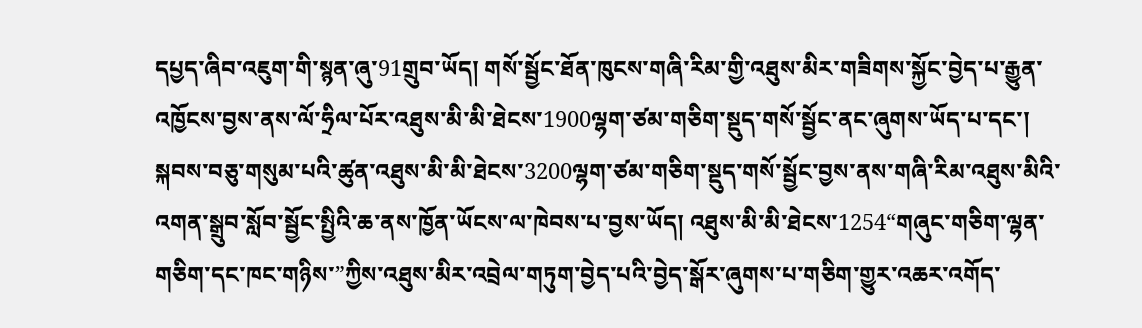དཔྱད་ཞིབ་འཇུག་གི་སྙན་ཞུ་91གྲུབ་ཡོད། གསོ་སྦྱོང་ཐོན་ཁུངས་གཞི་རིམ་གྱི་འཐུས་མིར་གཟིགས་སྐྱོང་བྱེད་པ་རྒྱུན་འཁྱོངས་བྱས་ནས་ལོ་ཧྲིལ་པོར་འཐུས་མི་མི་ཐེངས་1900ལྷག་ཙམ་གཅིག་སྡུད་གསོ་སྦྱོང་ནང་ཞུགས་ཡོད་པ་དང་། སྐབས་བཅུ་གསུམ་པའི་ཚུན་འཐུས་མི་མི་ཐེངས་3200ལྷག་ཙམ་གཅིག་སྡུད་གསོ་སྦྱོང་བྱས་ནས་གཞི་རིམ་འཐུས་མིའི་འགན་སྒྲུབ་སློབ་སྦྱོང་སྤྱིའི་ཆ་ནས་ཁྱོན་ཡོངས་ལ་ཁེབས་པ་བྱས་ཡོད། འཐུས་མི་མི་ཐེངས་1254“གཞུང་གཅིག་ལྷན་གཅིག་དང་ཁང་གཉིས་”ཀྱིས་འཐུས་མིར་འབྲེལ་གཏུག་བྱེད་པའི་བྱེད་སྒོར་ཞུགས་པ་གཅིག་གྱུར་འཆར་འགོད་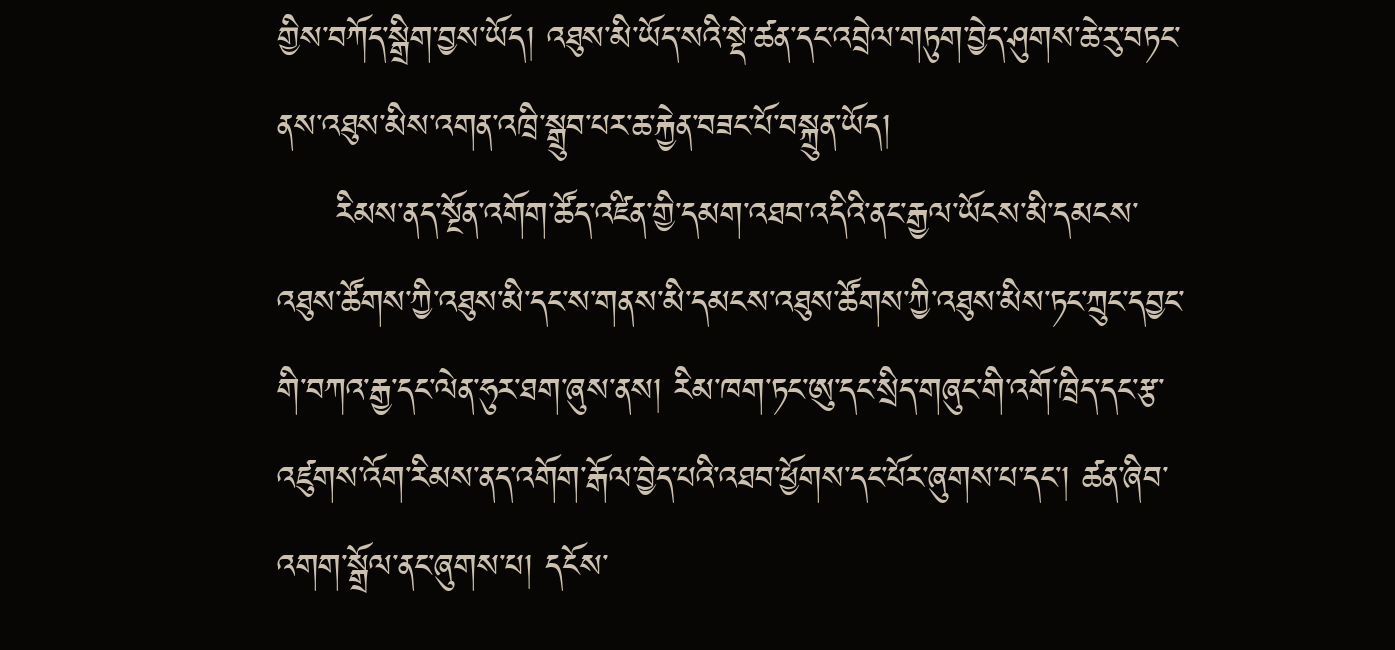གྱིས་བཀོད་སྒྲིག་བྱས་ཡོད། འཐུས་མི་ཡོད་སའི་སྡེ་ཚན་དང་འབྲེལ་གཏུག་བྱེད་ཤུགས་ཆེ་རུ་བཏང་ནས་འཐུས་མིས་འགན་འཁྲི་སྒྲུབ་པར་ཆ་རྐྱེན་བཟང་པོ་བསྐྲུན་ཡོད།
     རིམས་ནད་སྔོན་འགོག་ཚོད་འཛིན་གྱི་དམག་འཐབ་འདིའི་ནང་རྒྱལ་ཡོངས་མི་དམངས་འཐུས་ཚོགས་ཀྱི་འཐུས་མི་དང་ས་གནས་མི་དམངས་འཐུས་ཚོགས་ཀྱི་འཐུས་མིས་ཏང་ཀྲུང་དབྱང་གི་བཀའ་རྒྱ་དང་ལེན་ཧུར་ཐག་ཞུས་ནས། རིམ་ཁག་ཏང་ཨུ་དང་སྲིད་གཞུང་གི་འགོ་ཁྲིད་དང་རྩ་འཛུགས་འོག་རིམས་ནད་འགོག་རྒོལ་བྱེད་པའི་འཐབ་ཕྱོགས་དང་པོར་ཞུགས་པ་དང་། ཚན་ཞིབ་འགག་སྒྲོལ་ནང་ཞུགས་པ། དངོས་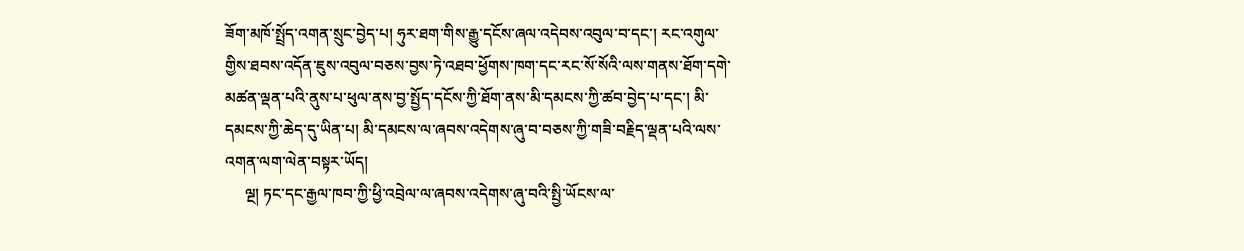ཟོག་མཁོ་སྤྲོད་འགན་སྲུང་བྱེད་པ། ཧུར་ཐག་གིས་རྒྱུ་དངོས་ཞལ་འདེབས་འབུལ་བ་དང་། རང་འགུལ་གྱིས་ཐབས་འདོན་ཇུས་འབུལ་བཅས་བྱས་ཏེ་འཐབ་ཕྱོགས་ཁག་དང་རང་སོ་སོའི་ལས་གནས་ཐོག་དགེ་མཚན་ལྡན་པའི་ནུས་པ་ཕུལ་ནས་བྱ་སྤྱོད་དངོས་ཀྱི་ཐོག་ནས་མི་དམངས་ཀྱི་ཚབ་བྱེད་པ་དང་། མི་དམངས་ཀྱི་ཆེད་དུ་ཡིན་པ། མི་དམངས་ལ་ཞབས་འདེགས་ཞུ་བ་བཅས་ཀྱི་གཟི་བརྗིད་ལྡན་པའི་ལས་འགན་ལག་ལེན་བསྟར་ཡོད།
     ལྔ། ཏང་དང་རྒྱལ་ཁབ་ཀྱི་ཕྱི་འབྲེལ་ལ་ཞབས་འདེགས་ཞུ་བའི་སྤྱི་ཡོངས་ལ་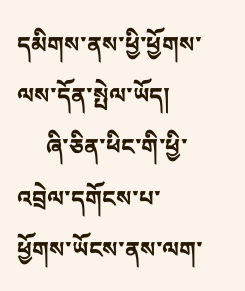དམིགས་ནས་ཕྱི་ཕྱོགས་ལས་དོན་སྤེལ་ཡོད།
     ཞི་ཅིན་ཕིང་གི་ཕྱི་འབྲེལ་དགོངས་པ་ཕྱོགས་ཡོངས་ནས་ལག་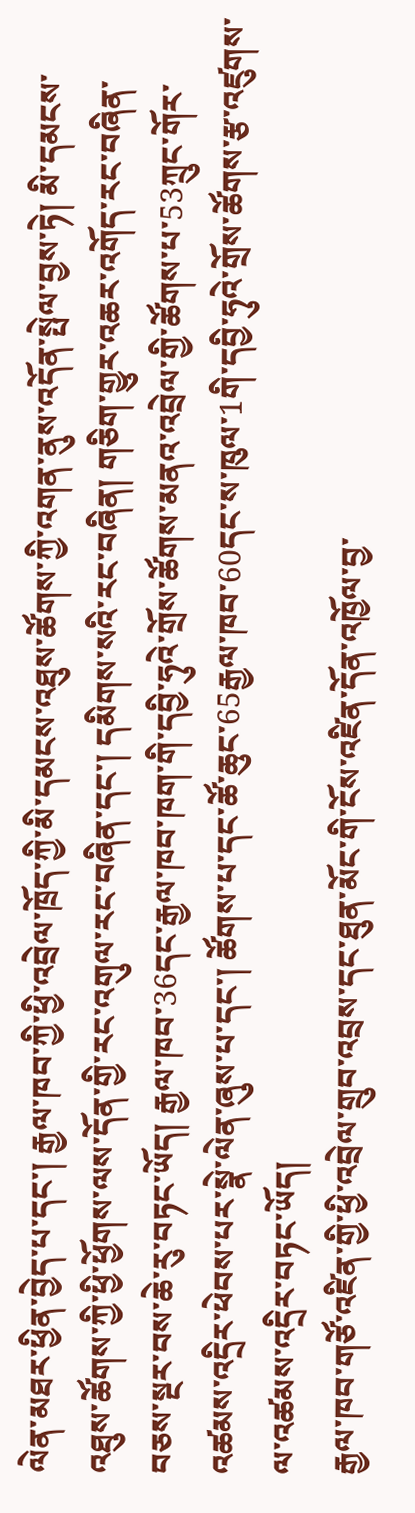ལེན་མཐར་ཕྱིན་བྱེད་པ་དང་། རྒྱལ་ཁབ་ཀྱི་ཕྱི་འབྲེལ་ཁྲོད་ཀྱི་མི་དམངས་འཐུས་ཚོགས་ཀྱི་འགན་ནུས་འདོན་སྤེལ་བྱས་ཏེ། མི་དམངས་འཐུས་ཚོགས་ཀྱི་ཕྱི་ཕྱོགས་ལས་དོན་གྱི་རང་འགུལ་རང་བཞིན་དང་། དམིགས་སའི་རང་བཞིན། གཅིག་གྱུར་འཆར་འགོད་རང་བཞིན་བཅས་སྔར་བས་ཆེ་རུ་བཏང་ཡོད། རྒྱལ་ཁབ་36དང་རྒྱལ་ཁབ་ཁག་གི་དབྱི་ཧུའེ་གྲོས་ཚོགས་མནའ་འབྲེལ་གྱི་ཚོགས་པ་53ཀྲུང་གོར་འཚམས་འདྲིར་ཕེབས་པར་སྣེ་ལེན་ཞུས་པ་དང་། ཚོགས་པ་དང་ཚོ་ཆུང་65རྒྱལ་ཁབ་60དང་ས་ཁུལ་1གི་དབྱི་ཧུའེ་གྲོས་ཚོགས་རྩ་འཛུགས་ལ་འཚམས་འདྲིར་བཏང་ཡོད།
རྒྱལ་ཁབ་གཙོ་འཛིན་གྱི་ཕྱི་འབྲེལ་གྲུབ་འབྲས་དང་ཐུན་མོང་གི་ངོས་འཛིན་དོན་འཁྱོལ་བྱ་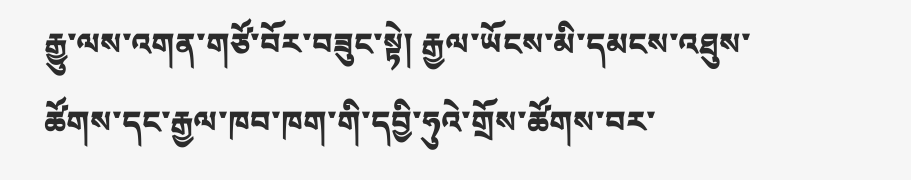རྒྱུ་ལས་འགན་གཙོ་བོར་བཟུང་སྟེ། རྒྱལ་ཡོངས་མི་དམངས་འཐུས་ཚོགས་དང་རྒྱལ་ཁབ་ཁག་གི་དབྱི་ཧུའེ་གྲོས་ཚོགས་བར་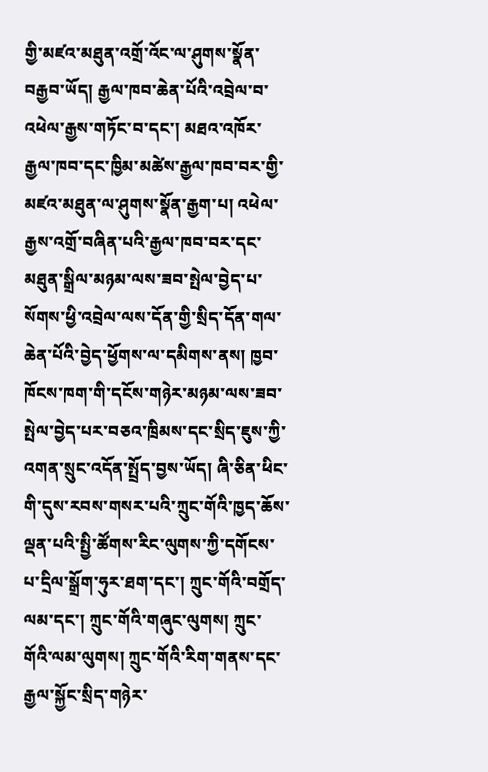གྱི་མཛའ་མཐུན་འགྲོ་འོང་ལ་ཤུགས་སྣོན་བརྒྱབ་ཡོད། རྒྱལ་ཁབ་ཆེན་པོའི་འབྲེལ་བ་འཕེལ་རྒྱས་གཏོང་བ་དང་། མཐའ་འཁོར་རྒྱལ་ཁབ་དང་ཁྱིམ་མཚེས་རྒྱལ་ཁབ་བར་གྱི་མཛའ་མཐུན་ལ་ཤུགས་སྣོན་རྒྱག་པ། འཕེལ་རྒྱས་འགྲོ་བཞིན་པའི་རྒྱལ་ཁབ་བར་དང་མཐུན་སྒྲིལ་མཉམ་ལས་ཟབ་སྤེལ་བྱེད་པ་སོགས་ཕྱི་འབྲེལ་ལས་དོན་གྱི་སྲིད་དོན་གལ་ཆེན་པོའི་བྱེད་ཕྱོགས་ལ་དམིགས་ནས། ཁྱབ་ཁོངས་ཁག་གི་དངོས་གཉེར་མཉམ་ལས་ཟབ་སྤེལ་བྱེད་པར་བཅའ་ཁྲིམས་དང་སྲིད་ཇུས་ཀྱི་འགན་སྲུང་འདོན་སྤྲོད་བྱས་ཡོད། ཞི་ཅིན་ཕིང་གི་དུས་རབས་གསར་པའི་ཀྲུང་གོའི་ཁྱད་ཆོས་ལྡན་པའི་སྤྱི་ཚོགས་རིང་ལུགས་ཀྱི་དགོངས་པ་དྲིལ་སྒྲོག་ཧུར་ཐག་དང་། ཀྲུང་གོའི་བགྲོད་ལམ་དང་། ཀྲུང་གོའི་གཞུང་ལུགས། ཀྲུང་གོའི་ལམ་ལུགས། ཀྲུང་གོའི་རིག་གནས་དང་རྒྱལ་སྐྱོང་སྲིད་གཉེར་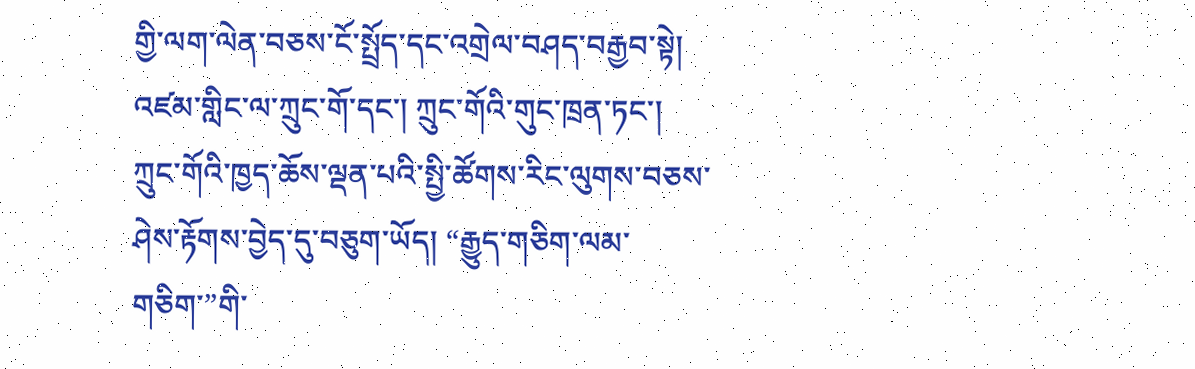གྱི་ལག་ལེན་བཅས་ངོ་སྤྲོད་དང་འགྲེལ་བཤད་བརྒྱབ་སྟེ། འཛམ་གླིང་ལ་ཀྲུང་གོ་དང་། ཀྲུང་གོའི་གུང་ཁྲན་ཏང་། ཀྲུང་གོའི་ཁྱད་ཆོས་ལྡན་པའི་སྤྱི་ཚོགས་རིང་ལུགས་བཅས་ཤེས་རྟོགས་བྱེད་དུ་བཅུག་ཡོད། “རྒྱུད་གཅིག་ལམ་གཅིག་”གི་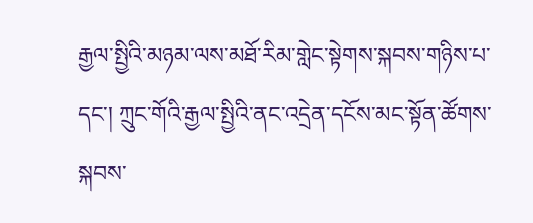རྒྱལ་སྤྱིའི་མཉམ་ལས་མཐོ་རིམ་གླེང་སྟེགས་སྐབས་གཉིས་པ་དང་། ཀྲུང་གོའི་རྒྱལ་སྤྱིའི་ནང་འདྲེན་དངོས་མང་སྟོན་ཚོགས་སྐབས་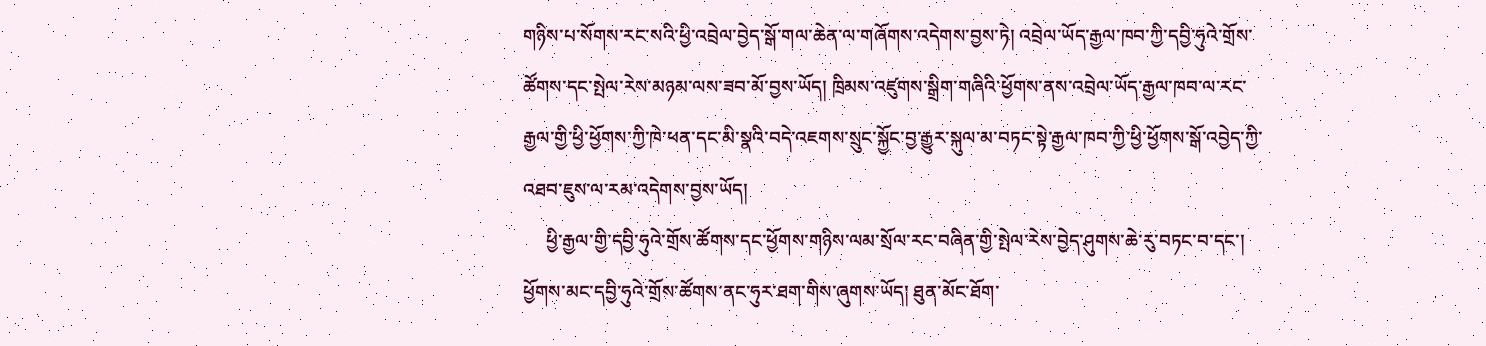གཉིས་པ་སོགས་རང་སའི་ཕྱི་འབྲེལ་བྱེད་སྒོ་གལ་ཆེན་ལ་གཞོགས་འདེགས་བྱས་ཏེ། འབྲེལ་ཡོད་རྒྱལ་ཁབ་ཀྱི་དབྱི་ཧུའེ་གྲོས་ཚོགས་དང་སྤེལ་རེས་མཉམ་ལས་ཟབ་མོ་བྱས་ཡོད། ཁྲིམས་འཛུགས་སྒྲིག་གཞིའི་ཕྱོགས་ནས་འབྲེལ་ཡོད་རྒྱལ་ཁབ་ལ་རང་རྒྱལ་གྱི་ཕྱི་ཕྱོགས་ཀྱི་ཁེ་ཕན་དང་མི་སྣའི་བདེ་འཇགས་སྲུང་སྐྱོང་བྱ་རྒྱུར་སྐུལ་མ་བཏང་སྟེ་རྒྱལ་ཁབ་ཀྱི་ཕྱི་ཕྱོགས་སྒོ་འབྱེད་ཀྱི་འཐབ་ཇུས་ལ་རམ་འདེགས་བྱས་ཡོད།
     ཕྱི་རྒྱལ་གྱི་དབྱི་ཧུའེ་གྲོས་ཚོགས་དང་ཕྱོགས་གཉིས་ལམ་སྲོལ་རང་བཞིན་གྱི་སྤེལ་རེས་བྱེད་ཤུགས་ཆེ་རུ་བཏང་བ་དང་། ཕྱོགས་མང་དབྱི་ཧུའེ་གྲོས་ཚོགས་ནང་ཧུར་ཐག་གིས་ཞུགས་ཡོད། ཐུན་མོང་ཐོག་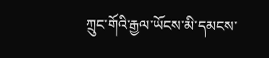ཀྲུང་གོའི་རྒྱལ་ཡོངས་མི་དམངས་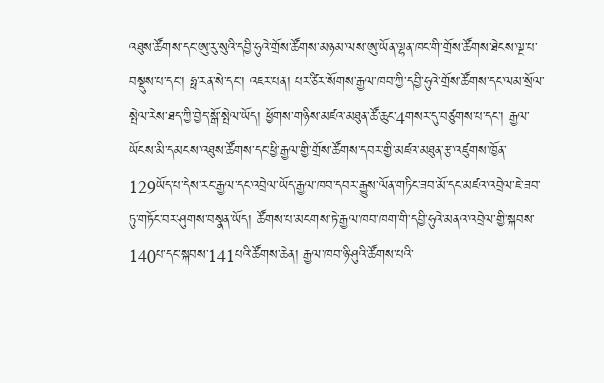འཐུས་ཚོགས་དང་ཨུ་རུ་སུའི་དབྱི་ཧུའེ་གྲོས་ཚོགས་མཉམ་ལས་ཨུ་ཡོན་ལྷན་ཁང་གི་གྲོས་ཚོགས་ཐེངས་ལྔ་པ་བསྡུས་པ་དང་། ཧྥ་རན་སེ་དང་། འཇར་པན། པར་ཙིར་སོགས་རྒྱལ་ཁབ་ཀྱི་དབྱི་ཧུའེ་གྲོས་ཚོགས་དང་ལམ་སྲོལ་སྤེལ་རེས་ཐད་ཀྱི་བྱེད་སྒོ་སྤེལ་ཡོད། ཕྱོགས་གཉིས་མཛའ་མཐུན་ཚོ་ཆུང་4གསར་དུ་བཙུགས་པ་དང་། རྒྱལ་ཡོངས་མི་དམངས་འཐུས་ཚོགས་དང་ཕྱི་རྒྱལ་གྱི་གྲོས་ཚོགས་དབར་གྱི་མཛའ་མཐུན་རྩ་འཛུགས་ཁྱོན་129ཡོད་པ་དེས་རང་རྒྱལ་དང་འབྲེལ་ཡོད་རྒྱལ་ཁབ་དབར་རྒྱུས་ལོན་གཏིང་ཟབ་མོ་དང་མཛའ་འབྲེལ་ཇེ་ཟབ་ཏུ་གཏོང་བར་ཤུགས་བསྣན་ཡོད། ཚོགས་པ་མངགས་ཏེ་རྒྱལ་ཁབ་ཁག་གི་དབྱི་ཧུའེ་མནའ་འབྲེལ་གྱི་སྐབས་140པ་དང་སྐབས་141པའི་ཚོགས་ཆེན། རྒྱལ་ཁབ་ཉི་ཤུའི་ཚོགས་པའི་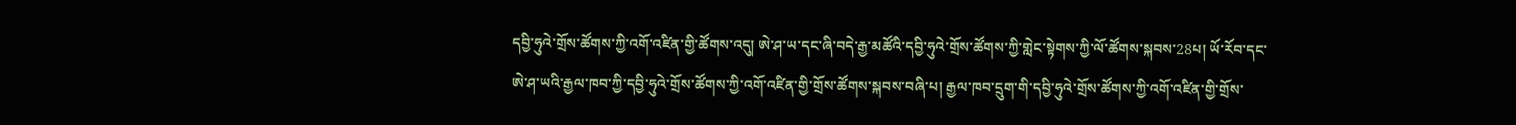དབྱི་ཧུའེ་གྲོས་ཚོགས་ཀྱི་འགོ་འཛིན་གྱི་ཚོགས་འདུ། ཨེ་ཤ་ཡ་དང་ཞི་བདེ་རྒྱ་མཚོའི་དབྱི་ཧུའེ་གྲོས་ཚོགས་ཀྱི་གླེང་སྟེགས་ཀྱི་ལོ་ཚོགས་སྐབས་28པ། ཡོ་རོབ་དང་ཨེ་ཤ་ཡའི་རྒྱལ་ཁབ་ཀྱི་དབྱི་ཧུའེ་གྲོས་ཚོགས་ཀྱི་འགོ་འཛིན་གྱི་གྲོས་ཚོགས་སྐབས་བཞི་པ། རྒྱལ་ཁབ་དྲུག་གི་དབྱི་ཧུའེ་གྲོས་ཚོགས་ཀྱི་འགོ་འཛིན་གྱི་གྲོས་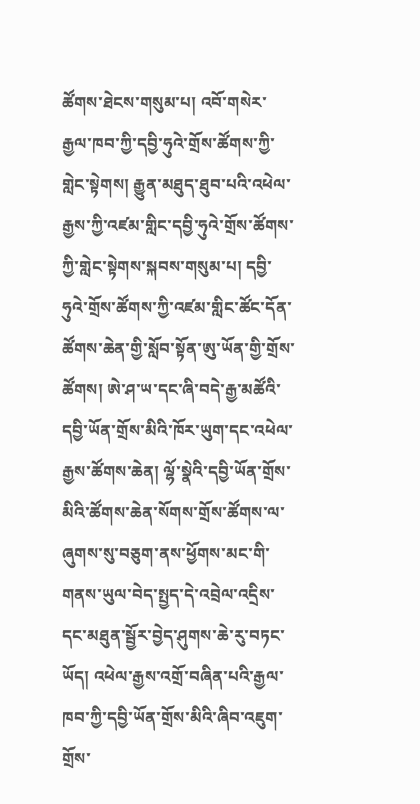ཚོགས་ཐེངས་གསུམ་པ། འབོ་གསེར་རྒྱལ་ཁབ་ཀྱི་དབྱི་ཧུའེ་གྲོས་ཚོགས་ཀྱི་གླེང་སྟེགས། རྒྱུན་མཐུད་ཐུབ་པའི་འཕེལ་རྒྱས་ཀྱི་འཛམ་གླིང་དབྱི་ཧུའེ་གྲོས་ཚོགས་ཀྱི་གླེང་སྟེགས་སྐབས་གསུམ་པ། དབྱི་ཧུའེ་གྲོས་ཚོགས་ཀྱི་འཛམ་གླིང་ཚོང་དོན་ཚོགས་ཆེན་གྱི་སློབ་སྟོན་ཨུ་ཡོན་གྱི་གྲོས་ཚོགས། ཨེ་ཤ་ཡ་དང་ཞི་བདེ་རྒྱ་མཚོའི་དབྱི་ཡོན་གྲོས་མིའི་ཁོར་ཡུག་དང་འཕེལ་རྒྱས་ཚོགས་ཆེན། ལྷོ་སྣེའི་དབྱི་ཡོན་གྲོས་མིའི་ཚོགས་ཆེན་སོགས་གྲོས་ཚོགས་ལ་ཞུགས་སུ་བཅུག་ནས་ཕྱོགས་མང་གི་གནས་ཡུལ་བེད་སྤྱད་དེ་འབྲེལ་འདྲིས་དང་མཐུན་སྦྱོར་བྱེད་ཤུགས་ཆེ་རུ་བཏང་ཡོད། འཕེལ་རྒྱས་འགྲོ་བཞིན་པའི་རྒྱལ་ཁབ་ཀྱི་དབྱི་ཡོན་གྲོས་མིའི་ཞིབ་འཇུག་གྲོས་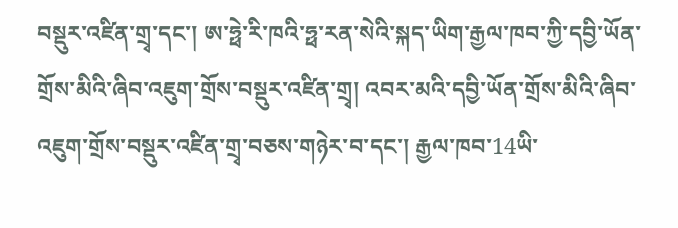བསྡུར་འཛིན་གྲྭ་དང་། ཨ་ཧྥེ་རི་ཁའི་ཧྥ་རན་སེའི་སྐད་ཡིག་རྒྱལ་ཁབ་ཀྱི་དབྱི་ཡོན་གྲོས་མིའི་ཞིབ་འཇུག་གྲོས་བསྡུར་འཛིན་གྲྭ། འབར་མའི་དབྱི་ཡོན་གྲོས་མིའི་ཞིབ་འཇུག་གྲོས་བསྡུར་འཛིན་གྲྭ་བཅས་གཉེར་བ་དང་། རྒྱལ་ཁབ་14ཡི་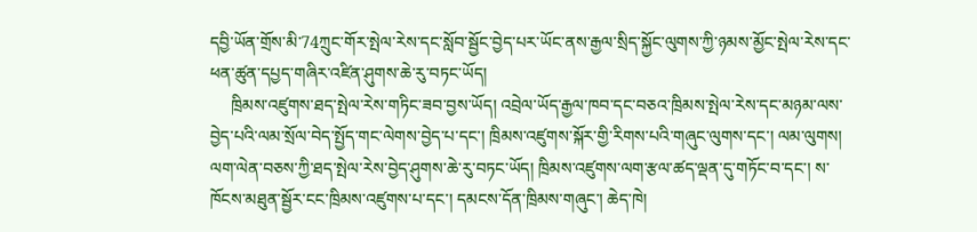དབྱི་ཡོན་གྲོས་མི་74ཀྲུང་གོར་སྤེལ་རེས་དང་སློབ་སྦྱོང་བྱེད་པར་ཡོང་ནས་རྒྱལ་སྲིད་སྐྱོང་ལུགས་ཀྱི་ཉམས་མྱོང་སྤེལ་རེས་དང་ཕན་ཚུན་དཔྱད་གཞིར་འཛིན་ཤུགས་ཆེ་རུ་བཏང་ཡོད།
     ཁྲིམས་འཛུགས་ཐད་སྤེལ་རེས་གཏིང་ཟབ་བྱས་ཡོད། འབྲེལ་ཡོད་རྒྱལ་ཁབ་དང་བཅའ་ཁྲིམས་སྤེལ་རེས་དང་མཉམ་ལས་བྱེད་པའི་ལམ་སྲོལ་བེད་སྤྱོད་གང་ལེགས་བྱེད་པ་དང་། ཁྲིམས་འཛུགས་སྐོར་གྱི་རིགས་པའི་གཞུང་ལུགས་དང་། ལམ་ལུགས། ལག་ལེན་བཅས་ཀྱི་ཐད་སྤེལ་རེས་བྱེད་ཤུགས་ཆེ་རུ་བཏང་ཡོད། ཁྲིམས་འཛུགས་ལག་རྩལ་ཚད་ལྡན་དུ་གཏོང་བ་དང་། ས་ཁོངས་མཐུན་སྦྱོར་ངང་ཁྲིམས་འཛུགས་པ་དང་། དམངས་དོན་ཁྲིམས་གཞུང་། ཆེད་ཁེ།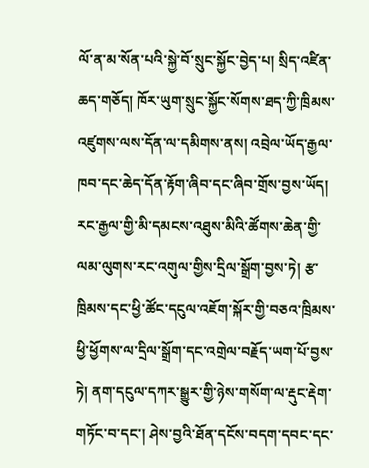ལོ་ན་མ་སོན་པའི་སྐྱེ་བོ་སྲུང་སྐྱོང་བྱེད་པ། སྲིད་འཛིན་ཆད་གཅོད། ཁོར་ཡུག་སྲུང་སྐྱོང་སོགས་ཐད་ཀྱི་ཁྲིམས་འཛུགས་ལས་དོན་ལ་དམིགས་ནས། འབྲེལ་ཡོད་རྒྱལ་ཁབ་དང་ཆེད་དོན་རྟོག་ཞིབ་དང་ཞིབ་གྲོས་བྱས་ཡོད། རང་རྒྱལ་གྱི་མི་དམངས་འཐུས་མིའི་ཚོགས་ཆེན་གྱི་ལམ་ལུགས་རང་འགུལ་གྱིས་དྲིལ་སྒྲོག་བྱས་ཏེ། རྩ་ཁྲིམས་དང་ཕྱི་ཚོང་དངུལ་འཇོག་སྐོར་གྱི་བཅའ་ཁྲིམས་ཕྱི་ཕྱོགས་ལ་དྲིལ་སྒྲོག་དང་འགྲེལ་བརྗོད་ཡག་པོ་བྱས་ཏེ། ནག་དངུལ་དཀར་སྒྱུར་གྱི་ཉེས་གསོག་ལ་རྡུང་རྡེག་གཏོང་བ་དང་། ཤེས་བྱའི་ཐོན་དངོས་བདག་དབང་དང་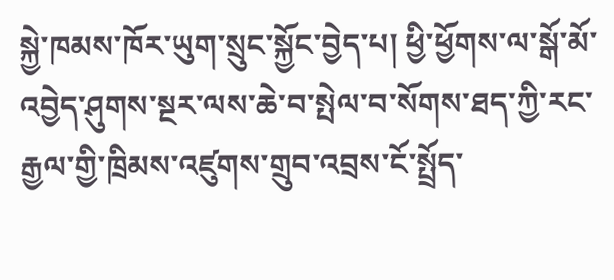སྐྱེ་ཁམས་ཁོར་ཡུག་སྲུང་སྐྱོང་བྱེད་པ། ཕྱི་ཕྱོགས་ལ་སྒོ་མོ་འབྱེད་ཤུགས་སྔར་ལས་ཆེ་བ་སྤེལ་བ་སོགས་ཐད་ཀྱི་རང་རྒྱལ་གྱི་ཁྲིམས་འཛུགས་གྲུབ་འབྲས་ངོ་སྤྲོད་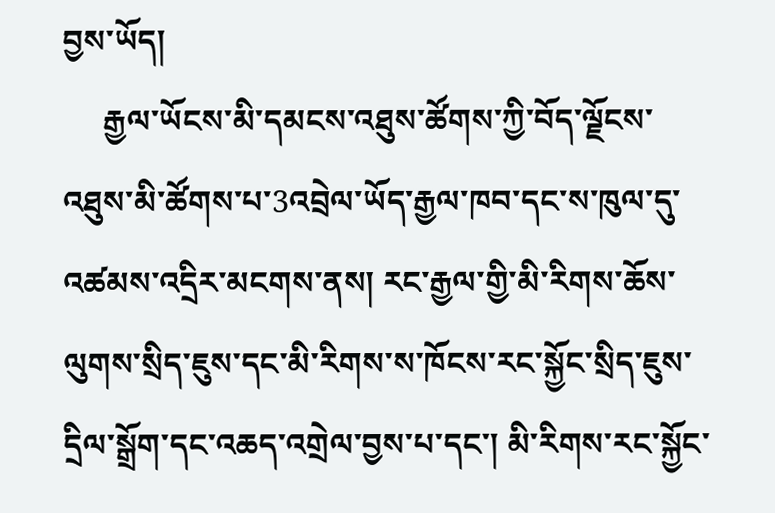བྱས་ཡོད།
     རྒྱལ་ཡོངས་མི་དམངས་འཐུས་ཚོགས་ཀྱི་བོད་ལྗོངས་འཐུས་མི་ཚོགས་པ་3འབྲེལ་ཡོད་རྒྱལ་ཁབ་དང་ས་ཁུལ་དུ་འཚམས་འདྲིར་མངགས་ནས། རང་རྒྱལ་གྱི་མི་རིགས་ཆོས་ལུགས་སྲིད་ཇུས་དང་མི་རིགས་ས་ཁོངས་རང་སྐྱོང་སྲིད་ཇུས་དྲིལ་སྒྲོག་དང་འཆད་འགྲེལ་བྱས་པ་དང་། མི་རིགས་རང་སྐྱོང་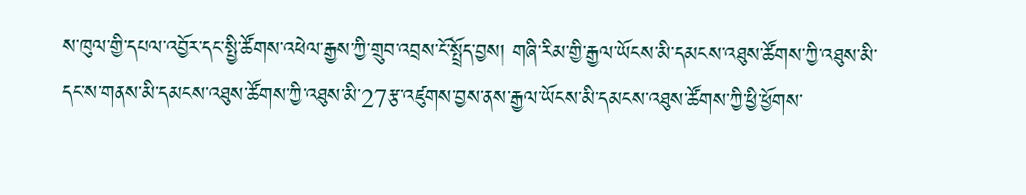ས་ཁུལ་གྱི་དཔལ་འབྱོར་དང་སྤྱི་ཚོགས་འཕེལ་རྒྱས་ཀྱི་གྲུབ་འབྲས་ངོ་སྤྲོད་བྱས། གཞི་རིམ་གྱི་རྒྱལ་ཡོངས་མི་དམངས་འཐུས་ཚོགས་ཀྱི་འཐུས་མི་དང་ས་གནས་མི་དམངས་འཐུས་ཚོགས་ཀྱི་འཐུས་མི་27རྩ་འཛུགས་བྱས་ནས་རྒྱལ་ཡོངས་མི་དམངས་འཐུས་ཚོགས་ཀྱི་ཕྱི་ཕྱོགས་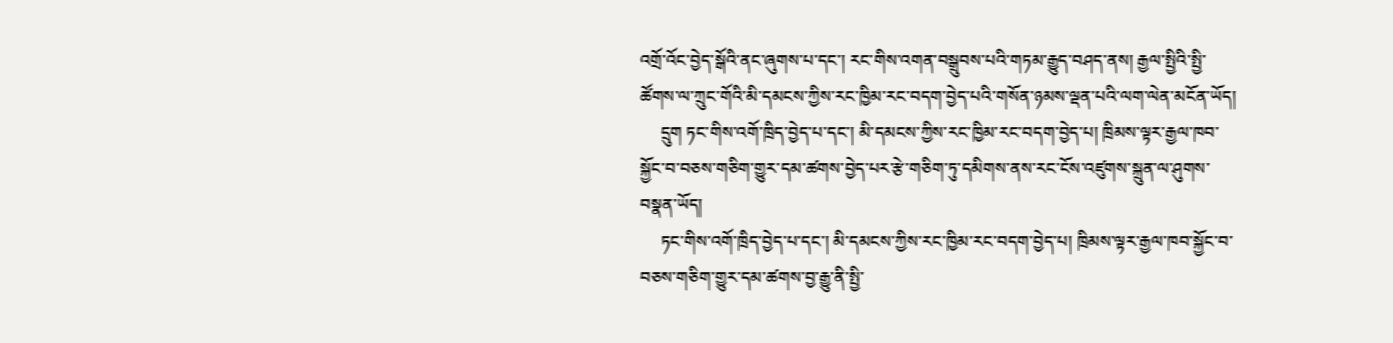འགྲོ་འོང་བྱེད་སྒོའི་ནང་ཞུགས་པ་དང་། རང་གིས་འགན་བསྒྲུབས་པའི་གཏམ་རྒྱུད་བཤད་ནས། རྒྱལ་སྤྱིའི་སྤྱི་ཚོགས་ལ་ཀྲུང་གོའི་མི་དམངས་ཀྱིས་རང་ཁྱིམ་རང་བདག་བྱེད་པའི་གསོན་ཉམས་ལྡན་པའི་ལག་ལེན་མངོན་ཡོད།
     དྲུག ཏང་གིས་འགོ་ཁྲིད་བྱེད་པ་དང་། མི་དམངས་ཀྱིས་རང་ཁྱིམ་རང་བདག་བྱེད་པ། ཁྲིམས་ལྟར་རྒྱལ་ཁབ་སྐྱོང་བ་བཅས་གཅིག་གྱུར་དམ་ཚགས་བྱེད་པར་རྩེ་གཅིག་ཏུ་དམིགས་ནས་རང་ངོས་འཛུགས་སྐྲུན་ལ་ཤུགས་བསྣན་ཡོད།
     ཏང་གིས་འགོ་ཁྲིད་བྱེད་པ་དང་། མི་དམངས་ཀྱིས་རང་ཁྱིམ་རང་བདག་བྱེད་པ། ཁྲིམས་ལྟར་རྒྱལ་ཁབ་སྐྱོང་བ་བཅས་གཅིག་གྱུར་དམ་ཚགས་བྱ་རྒྱུ་ནི་སྤྱི་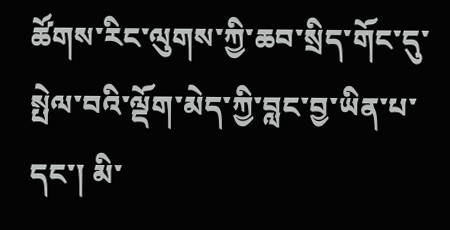ཚོགས་རིང་ལུགས་ཀྱི་ཆབ་སྲིད་གོང་དུ་སྤེལ་བའི་ལྡོག་མེད་ཀྱི་བླང་བྱ་ཡིན་པ་དང་། མི་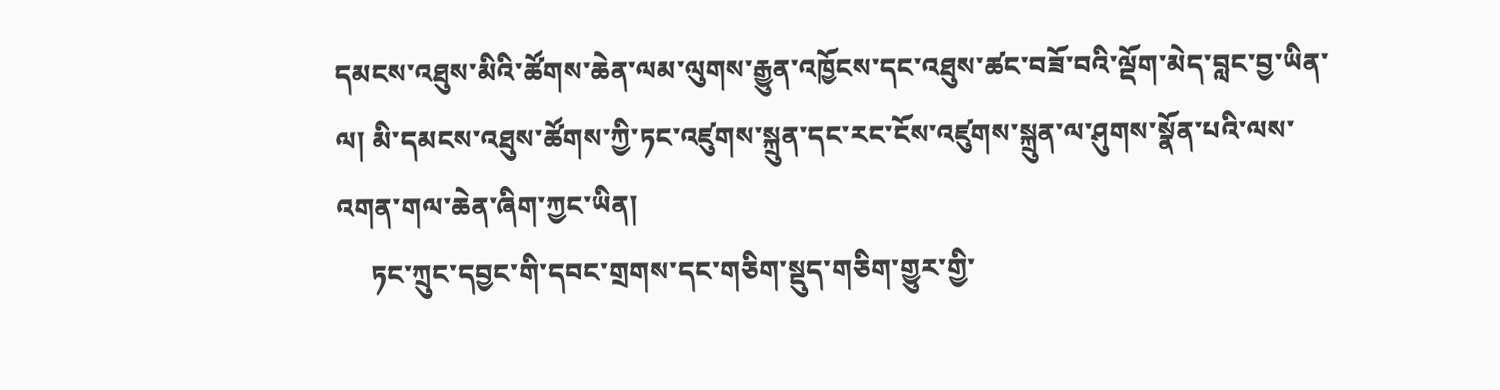དམངས་འཐུས་མིའི་ཚོགས་ཆེན་ལམ་ལུགས་རྒྱུན་འཁྱོངས་དང་འཐུས་ཚང་བཟོ་བའི་ལྡོག་མེད་བླང་བྱ་ཡིན་ལ། མི་དམངས་འཐུས་ཚོགས་ཀྱི་ཏང་འཛུགས་སྐྲུན་དང་རང་ངོས་འཛུགས་སྐྲུན་ལ་ཤུགས་སྣོན་པའི་ལས་འགན་གལ་ཆེན་ཞིག་ཀྱང་ཡིན།
     ཏང་ཀྲུང་དབྱང་གི་དབང་གྲགས་དང་གཅིག་སྡུད་གཅིག་གྱུར་གྱི་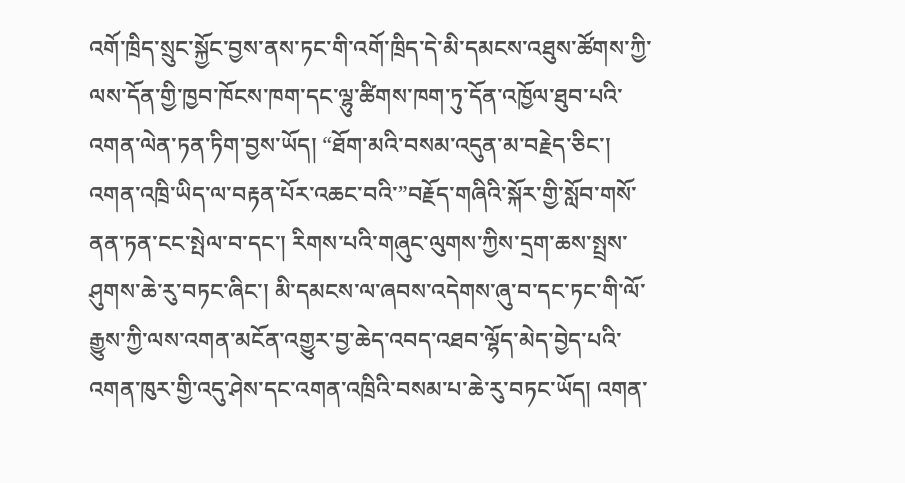འགོ་ཁྲིད་སྲུང་སྐྱོང་བྱས་ནས་ཏང་གི་འགོ་ཁྲིད་དེ་མི་དམངས་འཐུས་ཚོགས་ཀྱི་ལས་དོན་གྱི་ཁྱབ་ཁོངས་ཁག་དང་ལྷུ་ཚིགས་ཁག་ཏུ་དོན་འཁྱོལ་ཐུབ་པའི་འགན་ལེན་ཏན་ཏིག་བྱས་ཡོད། “ཐོག་མའི་བསམ་འདུན་མ་བརྗེད་ཅིང་། འགན་འཁྲི་ཡིད་ལ་བརྟན་པོར་འཆང་བའི་”བརྗོད་གཞིའི་སྐོར་གྱི་སློབ་གསོ་ནན་ཏན་ངང་སྤེལ་བ་དང་། རིགས་པའི་གཞུང་ལུགས་ཀྱིས་དྲག་ཆས་སྤྲས་ཤུགས་ཆེ་རུ་བཏང་ཞིང་། མི་དམངས་ལ་ཞབས་འདེགས་ཞུ་བ་དང་ཏང་གི་ལོ་རྒྱུས་ཀྱི་ལས་འགན་མངོན་འགྱུར་བྱ་ཆེད་འབད་འཐབ་ལྷོད་མེད་བྱེད་པའི་འགན་ཁུར་གྱི་འདུ་ཤེས་དང་འགན་འཁྲིའི་བསམ་པ་ཆེ་རུ་བཏང་ཡོད། འགན་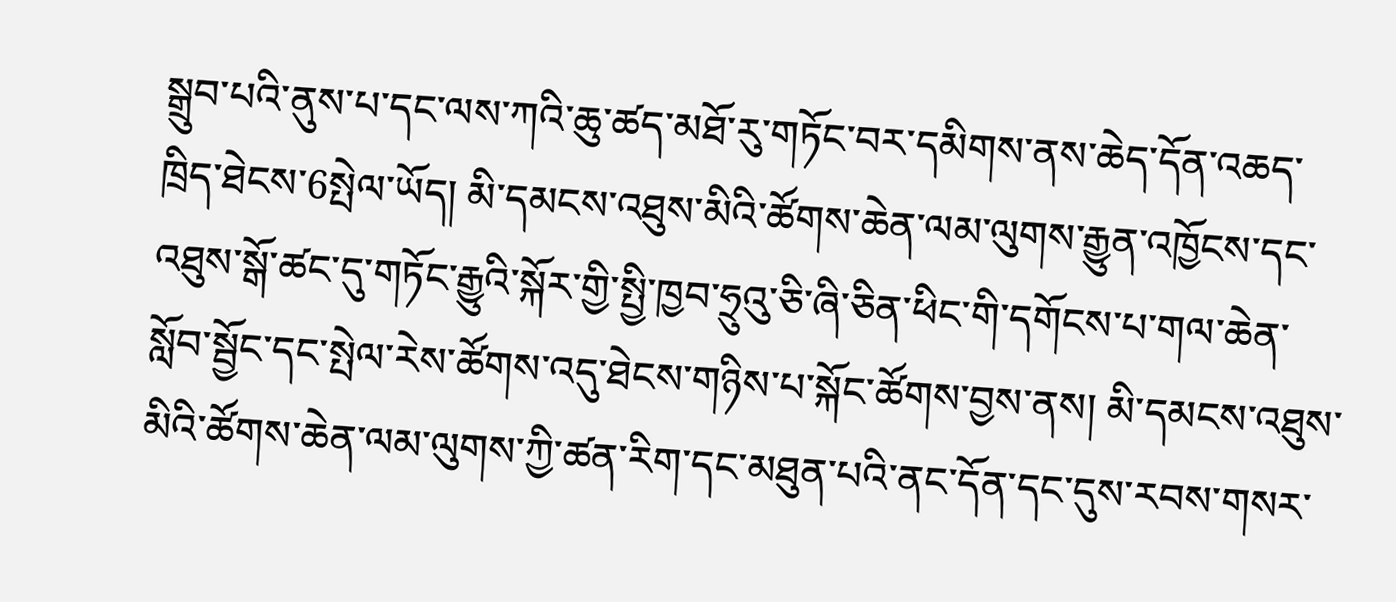སྒྲུབ་པའི་ནུས་པ་དང་ལས་ཀའི་ཆུ་ཚད་མཐོ་རུ་གཏོང་བར་དམིགས་ནས་ཆེད་དོན་འཆད་ཁྲིད་ཐེངས་6སྤེལ་ཡོད། མི་དམངས་འཐུས་མིའི་ཚོགས་ཆེན་ལམ་ལུགས་རྒྱུན་འཁྱོངས་དང་འཐུས་སྒོ་ཚང་དུ་གཏོང་རྒྱུའི་སྐོར་གྱི་སྤྱི་ཁྱབ་ཧྲུའུ་ཅི་ཞི་ཅིན་ཕིང་གི་དགོངས་པ་གལ་ཆེན་སློབ་སྦྱོང་དང་སྤེལ་རེས་ཚོགས་འདུ་ཐེངས་གཉིས་པ་སྐོང་ཚོགས་བྱས་ནས། མི་དམངས་འཐུས་མིའི་ཚོགས་ཆེན་ལམ་ལུགས་ཀྱི་ཚན་རིག་དང་མཐུན་པའི་ནང་དོན་དང་དུས་རབས་གསར་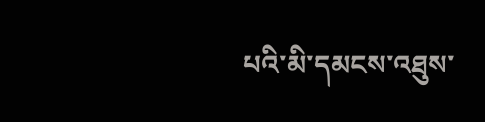པའི་མི་དམངས་འཐུས་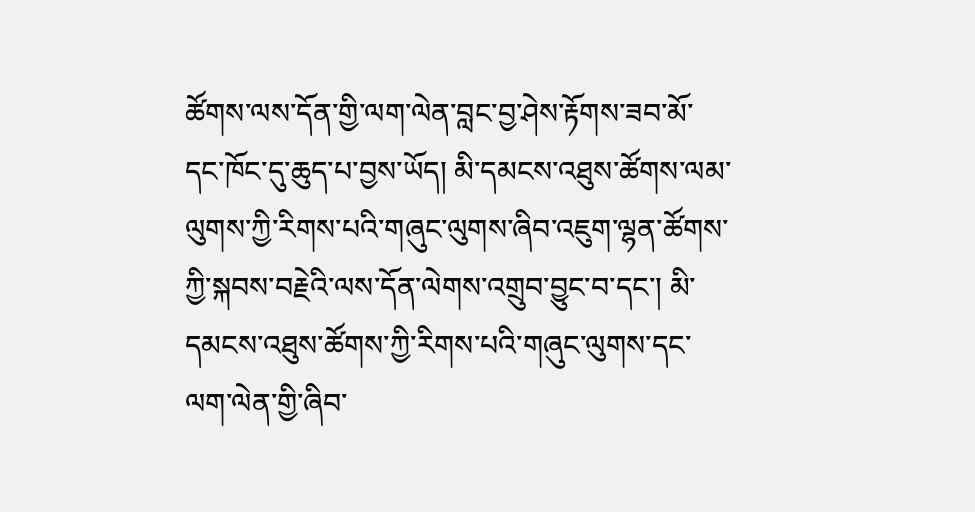ཚོགས་ལས་དོན་གྱི་ལག་ལེན་བླང་བྱ་ཤེས་རྟོགས་ཟབ་མོ་དང་ཁོང་དུ་ཆུད་པ་བྱས་ཡོད། མི་དམངས་འཐུས་ཚོགས་ལམ་ལུགས་ཀྱི་རིགས་པའི་གཞུང་ལུགས་ཞིབ་འཇུག་ལྷན་ཚོགས་ཀྱི་སྐབས་བརྗེའི་ལས་དོན་ལེགས་འགྲུབ་བྱུང་བ་དང་། མི་དམངས་འཐུས་ཚོགས་ཀྱི་རིགས་པའི་གཞུང་ལུགས་དང་ལག་ལེན་གྱི་ཞིབ་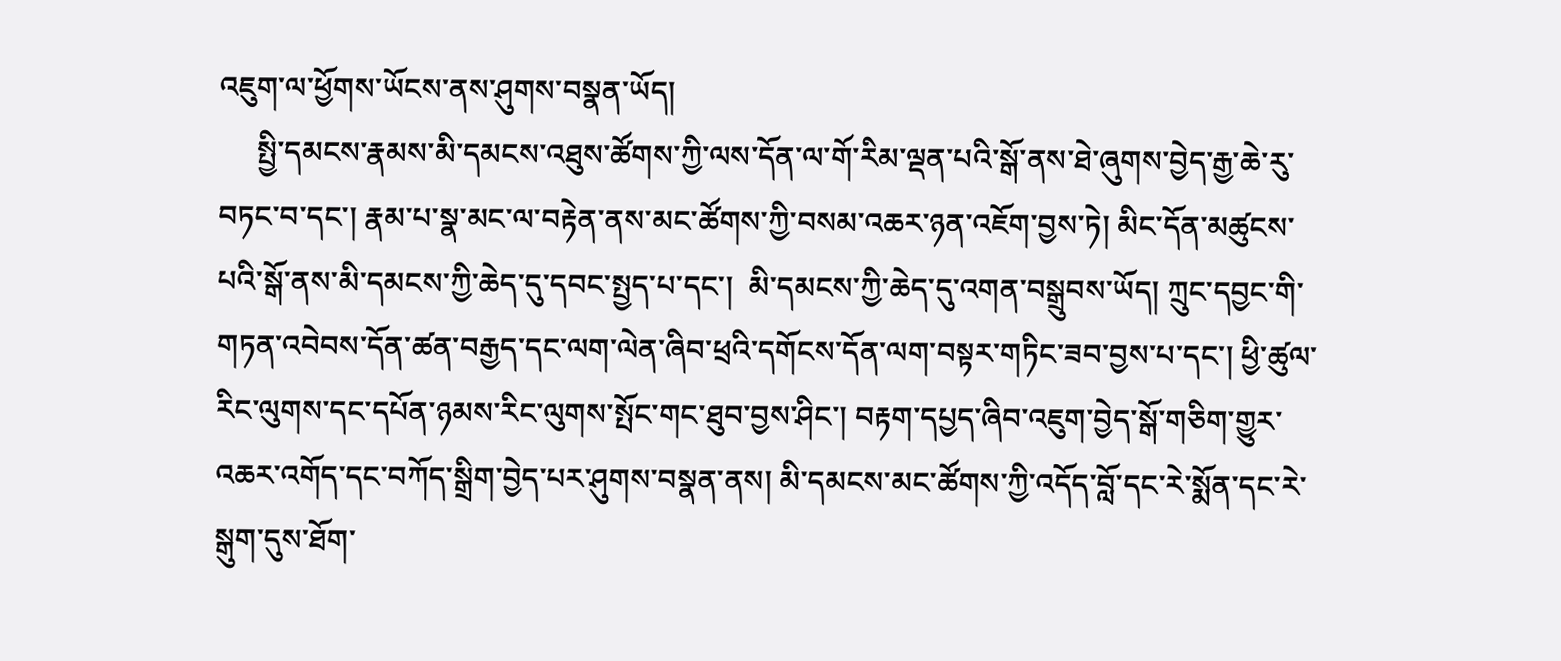འཇུག་ལ་ཕྱོགས་ཡོངས་ནས་ཤུགས་བསྣན་ཡོད།
     སྤྱི་དམངས་རྣམས་མི་དམངས་འཐུས་ཚོགས་ཀྱི་ལས་དོན་ལ་གོ་རིམ་ལྡན་པའི་སྒོ་ནས་ཐེ་ཞུགས་བྱེད་རྒྱ་ཆེ་རུ་བཏང་བ་དང་། རྣམ་པ་སྣ་མང་ལ་བརྟེན་ནས་མང་ཚོགས་ཀྱི་བསམ་འཆར་ཉན་འཇོག་བྱས་ཏེ། མིང་དོན་མཚུངས་པའི་སྒོ་ནས་མི་དམངས་ཀྱི་ཆེད་དུ་དབང་སྤྱད་པ་དང་།  མི་དམངས་ཀྱི་ཆེད་དུ་འགན་བསྒྲུབས་ཡོད། ཀྲུང་དབྱང་གི་གཏན་འབེབས་དོན་ཚན་བརྒྱད་དང་ལག་ལེན་ཞིབ་ཕྲའི་དགོངས་དོན་ལག་བསྟར་གཏིང་ཟབ་བྱས་པ་དང་། ཕྱི་ཚུལ་རིང་ལུགས་དང་དཔོན་ཉམས་རིང་ལུགས་སྤོང་གང་ཐུབ་བྱས་ཤིང་། བརྟག་དཔྱད་ཞིབ་འཇུག་བྱེད་སྒོ་གཅིག་གྱུར་འཆར་འགོད་དང་བཀོད་སྒྲིག་བྱེད་པར་ཤུགས་བསྣན་ནས། མི་དམངས་མང་ཚོགས་ཀྱི་འདོད་བློ་དང་རེ་སྨོན་དང་རེ་སྒུག་དུས་ཐོག་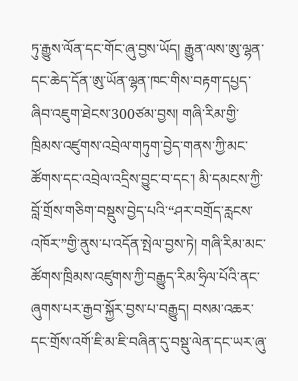ཏུ་རྒྱུས་ལོན་དང་གོང་ཞུ་བྱས་ཡོད། རྒྱུན་ལས་ཨུ་ལྷན་དང་ཆེད་དོན་ཨུ་ཡོན་ལྷན་ཁང་གིས་བརྟག་དཔྱད་ཞིབ་འཇུག་ཐེངས་300ཙམ་བྱས། གཞི་རིམ་གྱི་ཁྲིམས་འཛུགས་འབྲེལ་གཏུག་བྱེད་གནས་ཀྱི་མང་ཚོགས་དང་འབྲེལ་འདྲིས་བྱུང་བ་དང་། མི་དམངས་ཀྱི་བློ་གྲོས་གཅིག་བསྡུས་བྱེད་པའི་“ཤར་བགྲོད་རླངས་འཁོར་”གྱི་ནུས་པ་འདོན་སྤེལ་བྱས་ཏེ། གཞི་རིམ་མང་ཚོགས་ཁྲིམས་འཛུགས་ཀྱི་བརྒྱུད་རིམ་ཧྲིལ་པོའི་ནང་ཞུགས་པར་རྒྱབ་སྐྱོར་བྱས་པ་བརྒྱུད། བསམ་འཆར་དང་གྲོས་འགོ་ཇི་མ་ཇི་བཞིན་དུ་བསྡུ་ལེན་དང་ཡར་ཞུ་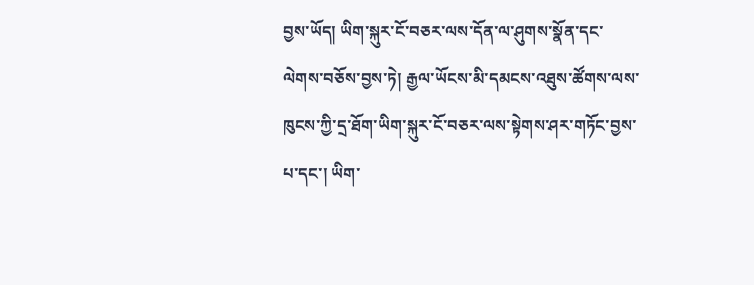བྱས་ཡོད། ཡིག་སྐུར་ངོ་བཅར་ལས་དོན་ལ་ཤུགས་སྣོན་དང་ལེགས་བཅོས་བྱས་ཏེ། རྒྱལ་ཡོངས་མི་དམངས་འཐུས་ཚོགས་ལས་ཁུངས་ཀྱི་དྲ་ཐོག་ཡིག་སྐུར་ངོ་བཅར་ལས་སྟེགས་ཤར་གཏོང་བྱས་པ་དང་། ཡིག་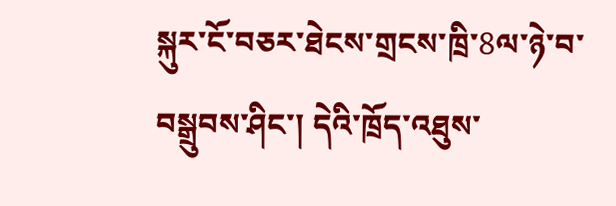སྐུར་ངོ་བཅར་ཐེངས་གྲངས་ཁྲི་8ལ་ཉེ་བ་བསྒྲུབས་ཤིང་། དེའི་ཁྲོད་འཐུས་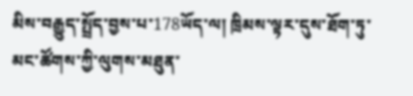མིས་བརྒྱུད་སྤྲོད་བྱས་པ་178ཡོད་ལ། ཁྲིམས་ལྟར་དུས་ཐོག་ཏུ་མང་ཚོགས་ཀྱི་ལུགས་མཐུན་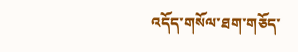འདོད་གསོལ་ཐག་གཅོད་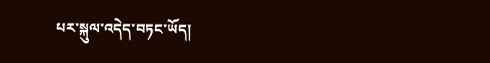པར་སྐུལ་འདེད་བཏང་ཡོད།